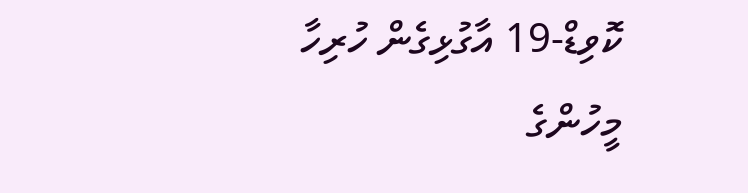ކޮވިޑް-19 އާގުޅިގެން ހުރިހާ މީހުންގެ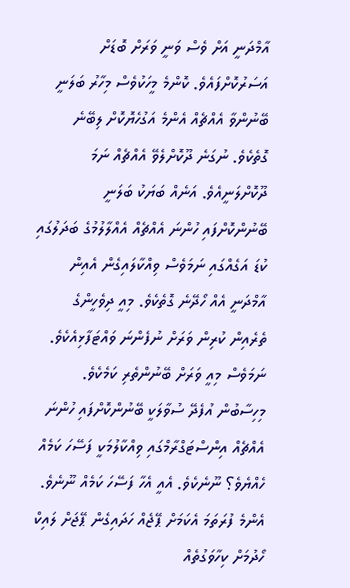އާމްދަނީ އަށް ވެސް ވަނީ ވަރަށް ބޮޑަށް އަސަރުކޮށްފައެވެ. ކޮންމެ މީހަކުވެސް މިހާރު ބަލަނީ ބޭނުންވާ އެއްޗެއް އެންމެ އަގުހެޔޮކޮށް ލިބޭނެ ގޮތެކެވެ. ނުގަނެ ދޫކޮށްލެވޭ އެއްޗެއް ނަމަ ދޫކޮށްލަނީއެވެ. އަނެއް ބަޔަކު ބަލަނީ ބޭނުންކޮށްފައި ހުންނަ އެއްޗެއް އެއްލާލުމުގެ ބަދަލުގައި ކުޑަ އަގެއްގައި ނަމަވެސް ވިއްކާލައިގެން އެއިން އާމްދަނީ އެއް ހޯދޭނެ ގޮތެކެވެ. މިއީ ދިވެހީންގެ ތެރެއިން ކުރިން ވަރަށް ނުފެންނަ ވައްޓަފާޅިއެކެވެ. ނަމަވެސް މިއީ ވަރަށް ބޭނުންތެރި ކަމެކެވެ. މިހިސާބުން އުފެދޭ ސުވާލަކީ ބޭނުންކޮށްފައި ހުންނަ އެއްޗެއް އިންސްޓަގްރާމްގައި ވިއްކާލުމަކީ ފަސޭހަ ކަމެއް ހެއްޔެވެ؟ ނޫނެކެވެ. އެއީ އެހާ ފަސޭހަ ކަމެއް ނޫނެވެ. އެންމެ ފުރަތަމަ އެކަމަށް ޕޭޖެއް ހަދައިގެން ޕޭޖަށް ލައިކް ހޯދުމަށް ކިހާވަގުތެއް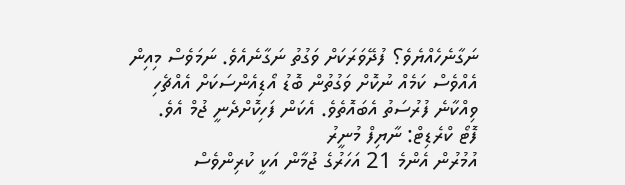ނަގާނެހެއްޔެވެ؟ ފުދޭވަރަކަށް ވަގުތު ނަގާނެއެވެ. ނަމަވެސް މިއިން އެއްވެސް ކަމެއް ނުކޮށް ވަގުތުން ބޮޑު އޯޑިއެންސަކަށް އެއްޗެހި ވިއްކާނެ ފުރުސަތު އެބައޮތެވެ. އެކަން ފަހިކޮށްދެނީ ޖުމް އެވެ.
ފޮޓޯ ކްރެޑިޓް: ނާޔިފް މުނީރު
އުމުރުން އެންމެ 21 އަހަރުގެ ޖުމާން އަކީ ކުރިންވެސް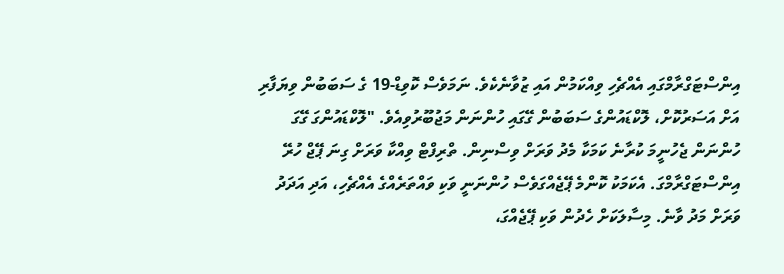އިންސްޓަގްރާމްގައި އެއްޗެހި ވިއްކަމުން އައި ޒުވާނެކެވެ. ނަމަވެސް ކޮވިޑް-19 ގެ ސަބަބުން ވިޔަފާރި އަށް އަސަރުކޮށް، ލޮކްޑައުންގެ ސަބަބުން ގޭގައި ހުންނަން މަޖުބޫރުވިއެވެ. "ލޮކްޑައުންގަ ގޭގަ ހުންނަން ޖެހުނީމަ ކުރާނެ ކަމަކާ މެދު ވަރަށް ވިސްނިން. ތްރިފްޓް ވިއްކާ ވަރަށް ގިނަ ޕޭޖް ހުރޭ އިންސްޓަގްރާމްގަ. އެކަމަކު ކޮންމެ ޕޭޖެއްގަވެސް ހުންނަނީ ވަކި ވައްތަރެއްގެ އެއްޗެހި، އަދި އަދަދު ވަރަށް މަދު ވާނެ. މިސާލަކަށް ހެދުން ވަކި ޕޭޖެއްގަ،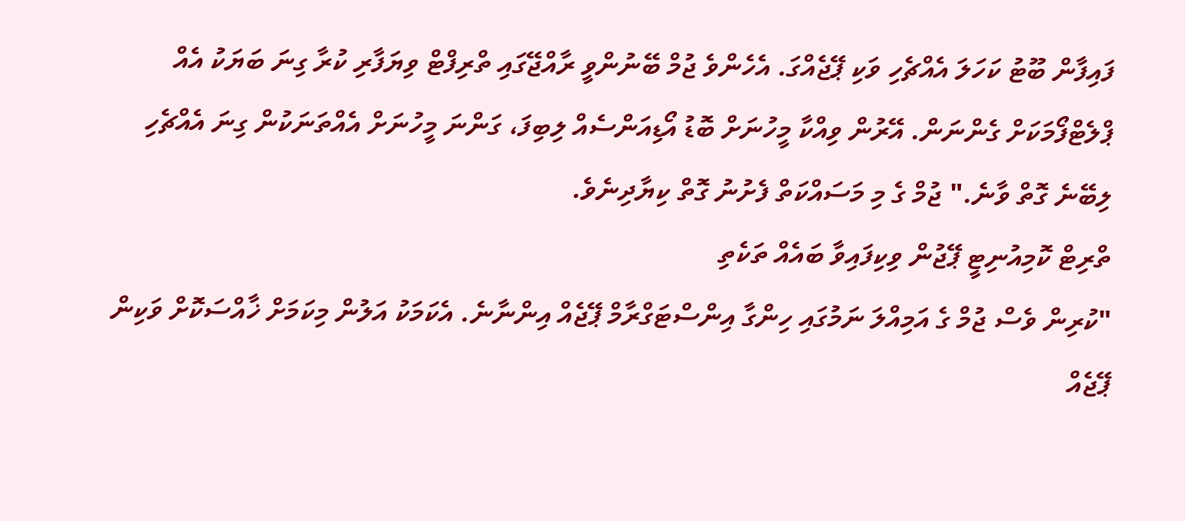ފައިފާން ބޫޓު ކަހަލަ އެއްޗެހި ވަކި ޕޭޖެއްގަ. އެހެންވެ ޖުމް ބޭނުންވީ ރާއްޖޭގައި ތްރިފްޓް ވިޔަފާރި ކުރާ ގިނަ ބަޔަކު އެއް ޕްލެޓްފޯމަކަށް ގެންނަން. އޭރުން ވިއްކާ މީހުނަށް ބޮޑު އޯޑިއަންސެއް ލިބިފަ، ގަންނަ މީހުނަށް އެއްތަނަކުން ގިނަ އެއްޗެހި ލިބޭނެ ގޮތް ވާނެ." ޖުމް ގެ މި މަސައްކަތް ފެށުނު ގޮތް ކިޔާދިނެވެ.
ތްރިޓް ކޮމިއުނިޓީ ޕޭޖުން ވިކިފައިވާ ބައެއް ތަކެތި
"ކުރިން ވެސް ޖުމް ގެ އަމިއްލަ ނަމުގައި ހިންގާ އިންސްޓަގްރާމް ޕޭޖެއް އިންނާނެ. އެކަމަކު އަލުން މިކަމަށް ޚާއްސަކޮށް ވަކިން ޕޭޖެއް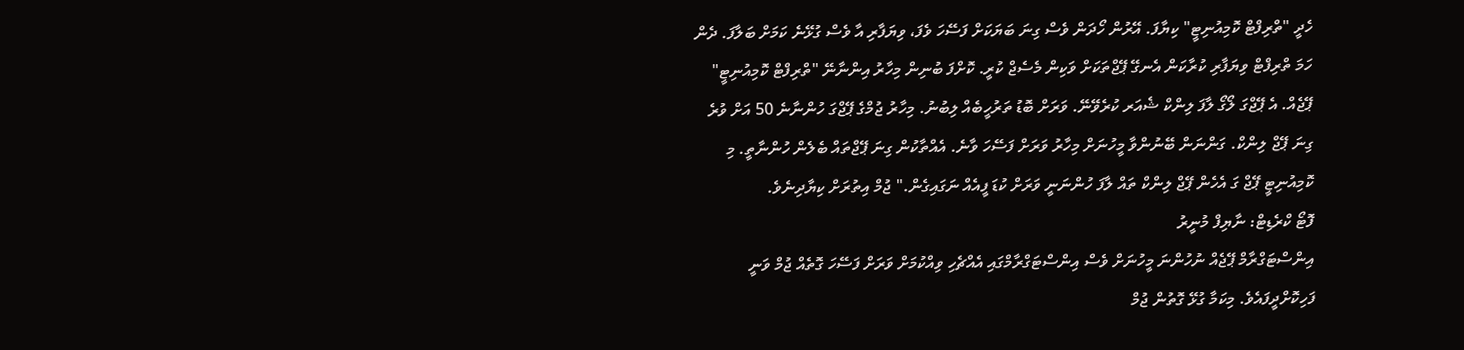ހެދީ "ތްރިފްޓް ކޮމިއުނިޓީ" ކިޔާފަ. އޭރުން ހޯދަން ވެސް ގިނަ ބަޔަކަށް ފަސޭހަ ވެފަ، ވިޔަފާރި އާ ވެސް ގުޅޭނެ ކަމަށް ބަލާފަ. ދެން ހަމަ ތްރިފްޓް ވިޔަފާރި ކުރާކަން އެނގޭ ޕޭޖްތަކަށް ވަކިން މެސެޖް ކުރީ. ކޮށްފަ ބުނިން މިހާރު އިންނާނޭ "ތްރިފްޓް ކޮމިއުނިޓީ" ޕޭޖެއް. އެ ޕޭޖްގަ ލޯގޯ ލާފަ ލިންކް ޝެއަރ ކުރެވޭނޭ. ވަރަށް ބޮޑު ތަރުހީބެއް ލިބުނު. މިހާރު ޖުމްގެ ޕޭޖްގަ ހުންނާނެ 50 އަށް ވުރެ ގިނަ ޕޭޖް ލިންކް. ގަންނަން ބޭނުންވާ މީހުނަށް މިހާރު ވަރަށް ފަސޭހަ ވާނެ. އެއްތާކުން ގިނަ ޕޭޖްތައް ބެލެން ހުންނާތީ. މި ކޮމިއުނިޓީ ޕޭޖް ގަ އެހެން ޕޭޖް ލިންކް ތައް ލާފަ ހުންނަނީ ވަރަށް ކުޑަ ފީއެއް ނަގައިގެން." ޖުމް އިތުރަށް ކިޔާދިނެވެ.
ފޮޓޯ ކްރެޑިޓް: ނާޔިފް މުނީރު
އިންސްޓަގްރާމް ޕޭޖެއް ނުހުންނަ މީހުނަށް ވެސް އިންސްޓަގްރާމްގައި އެއްޗެހި ވިއްކުމަށް ވަރަށް ފަސޭހަ ގޮތެއް ޖުމް ވަނީ ފަހިކޮށްދީފައެވެ. މިކަމާ ގުޅޭ ގޮތުން ޖުމް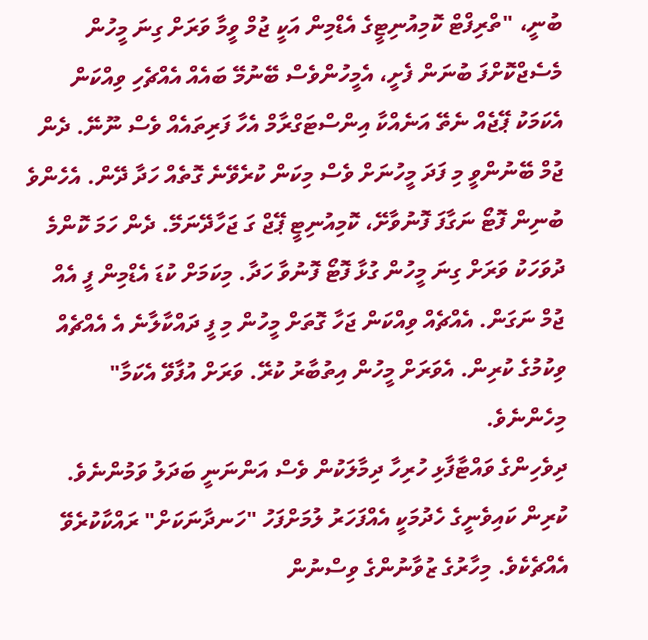ބުނީ، "ތްރިފްޓް ކޮމިއުނިޓީގެ އެޑްމިން އަކީ ޖުމް ވީމާ ވަރަށް ގިނަ މީހުން މެސެޖްކޮށްފަ ބުނަން ފެށީ، އެމީހުންވެސް ބޭނުމޭ ބައެއް އެއްޗެހި ވިއްކަން އެކަމަކު ޕޭޖެއް ނެތޭ އަނެއްކާ އިންސްޓަގްރާމް އެހާ ފަރިތައެއް ވެސް ނޫނޭ. ދެން ޖުމް ބޭނުންވީ މި ފަދަ މީހުނަށް ވެސް މިކަން ކުރެވޭނެ ގޮތެއް ހަދާ ދޭން. އެހެންވެ ބުނިން ފޮޓޯ ނަގާފަ ފޮނުވާށޭ، ކޮމިއުނިޓީ ޕޭޖް ގަ ޖަހާދޭނަމޭ. ދެން ހަމަ ކޮންމެ ދުވަހަކު ވަރަށް ގިނަ މީހުން ގުޅާ ފޮޓޯ ފޮނުވާ ހަދާ. މިކަމަށް ކުޑަ އެޑްމިން ފީ އެއް ޖުމް ނަގަން. އެއްޗެއް ވިއްކަން ޖަހާ ގޮތަށް މީހުން މި ފީ ދައްކާލާނެ އެ އެއްޗެއް ވިކުމުގެ ކުރިން. އެވަރަށް މީހުން އިތުބާރު ކުރޭ. ވަރަށް އުފާވޭ އެކަމާ" މިހެންނެވެ.
ދިވެހިންގެ ވައްޓާފާޅި ހުރިހާ ދިމާލަކުން ވެސް އަންނަނީ ބަދަލު ވަމުންނެވެ. ކުރިން ކައިވެނީގެ ހެދުމަކީ އެއްފަހަރު ލުމަށްފަހު "ހަނދާނަކަށް" ރައްކާކުރެވޭ އެއްޗެކެވެ. މިހާރުގެ ޒުވާނުންގެ ވިސްނުން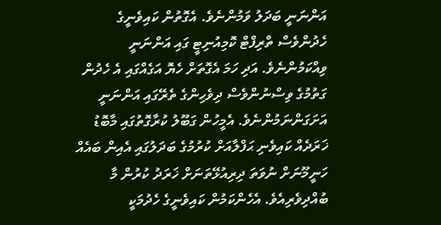އަންނަނީ ބަދަލު ވަމުންނެވެ. އެގޮތުން ކައިވެނީގެ ހެދުންވެސް ތްރިފްޓް ކޮމިއުނިޓީ ގައި އަންނަނީ ވިއްކަމުންނެވެ. އަދި ހަމަ އެގޮތަށް ހެޔޮ އަގެއްގައި އެ ހެދުން ގަތުމުގެ ވިސްނުންވެސް ދިވެހިންގެ ތެރޭގައި އަންނަނީ އަށަގަންނަމުންނެވެ. އެމީހުން ގަބޫލު ކުރާގޮތުގައި މާބޮޑު ޚަރަދެއް ކައިވެނި ޙަފްލާއަށް ކުރުމުގެ ބަދަލުގައި އެއިން ބައެއް ހަނީމޫނަށް ނުވަތަ ދިރިއުޅޭތަނަށް ޚަރަދު ކުރުން މާ ބުއްދިވެރިއެވެ. އެހެންކަމުން ކައިވެނީގެ ހެދުމަކީ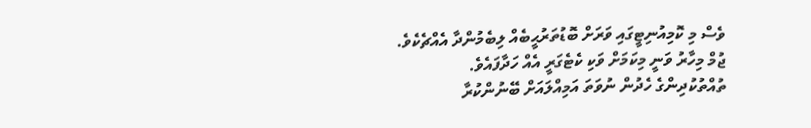ވެސް މި ކޮމިއުނިޓީގައި ވަރަށް ބޮޑުތަރުޙީބެއް ލިބެމުންދާ އެއްޗެކެވެ. ޖުމް މިހާރު ވަނީ މިކަމަށް ވަކި ކެޓެގަރީ އެއް ހަދާފައެވެ.
ތުއްތުކުދިންގެ ހެދުން ނުވަތަ އަމިއްލައަށް ބޭނުންކުރާ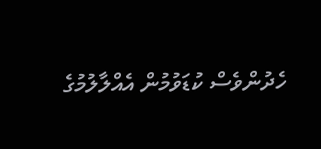ހެދުންވެސް ކުޑަވުމުން އެއްލާލުމުގެ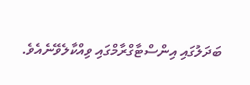ބަދަލުގައި އިންސްޓާގްރާމްގައި ވިއްކާލެވޭނެއެވެ.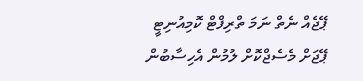ޕޭޖެއް ނެތް ނަމަ ތްރިފްޓް ކޮމިއުނިޓީ ޕޭޖަށް މެސެޖްކޮށް ލުމުން އެހިސާބުން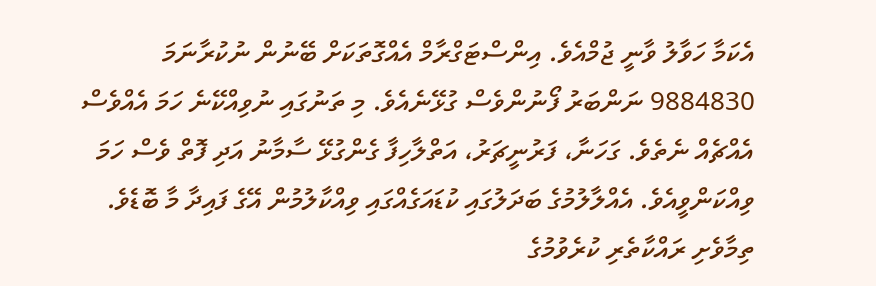އެކަމާ ހަވާލު ވާނީ ޖުމްއެވެ. އިންސްޓަގްރާމް އެއްގޮތަކަށް ބޭނުން ނުކުރާނަމަ 9884830 ނަންބަރު ފޯނުންވެސް ގުޅޭނެއެވެ. މި ތަނުގައި ނުވިއްކޭނެ ހަމަ އެއްވެސް އެއްޗެއް ނެތެވެ. ގަހަނާ، ފަރުނީޗަރު، އަތްލާހިފާ ގެންގުޅޭ ސާމާނު އަދި ފޮތް ވެސް ހަމަ ވިއްކަންވީއެވެ. އެއްލާލުމުގެ ބަދަލުގައި ކުޑައަގެއްގައި ވިއްކާލުމުން އޭގެ ފައިދާ މާ ބޮޑެވެ. ތިމާވެށި ރައްކާތެރި ކުރެވުމުގެ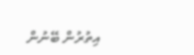އިތުރުން ބޭނުން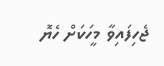ޖެހިފައިވާ މީހަކަށް ހެޔޮ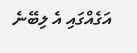އަގެއްގައި އެ ލިބޭނެ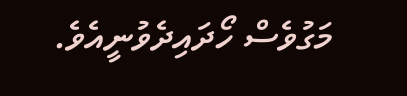މަގުވެސް ހޯދައިދެވުނީއެވެ.